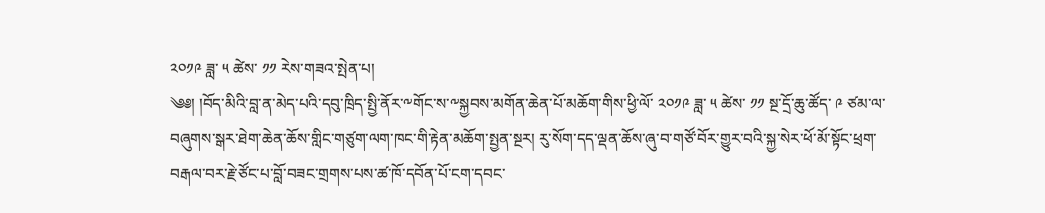༢༠༡༩ ཟླ་ ༥ ཚེས་ ༡༡ རེས་གཟའ་སྤེན་པ།
༄༅། །བོད་མིའི་བླ་ན་མེད་པའི་དབུ་ཁྲིད་སྤྱི་ནོར་༸གོང་ས་༸སྐྱབས་མགོན་ཆེན་པོ་མཆོག་གིས་ཕྱི་ལོ་ ༢༠༡༩ ཟླ་ ༥ ཚེས་ ༡༡ སྔ་དྲོ་ཆུ་ཚོད་ ༩ ཙམ་ལ་བཞུགས་སྒར་ཐེག་ཆེན་ཆོས་གླིང་གཙུག་ལག་ཁང་གི་རྟེན་མཆོག་སྤྱན་སྔར། རུ་སོག་དད་ལྡན་ཆོས་ཞུ་བ་གཙོ་བོར་གྱུར་བའི་སྐྱ་སེར་ཕོ་མོ་སྟོང་ཕྲག་བརྒལ་བར་རྗེ་ཙོང་པ་བློ་བཟང་གྲགས་པས་ཚ་ཁོ་དབོན་པོ་ངག་དབང་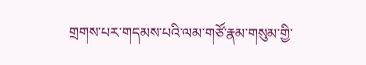གྲགས་པར་གདམས་པའི་ལམ་གཙོ་རྣམ་གསུམ་གྱི་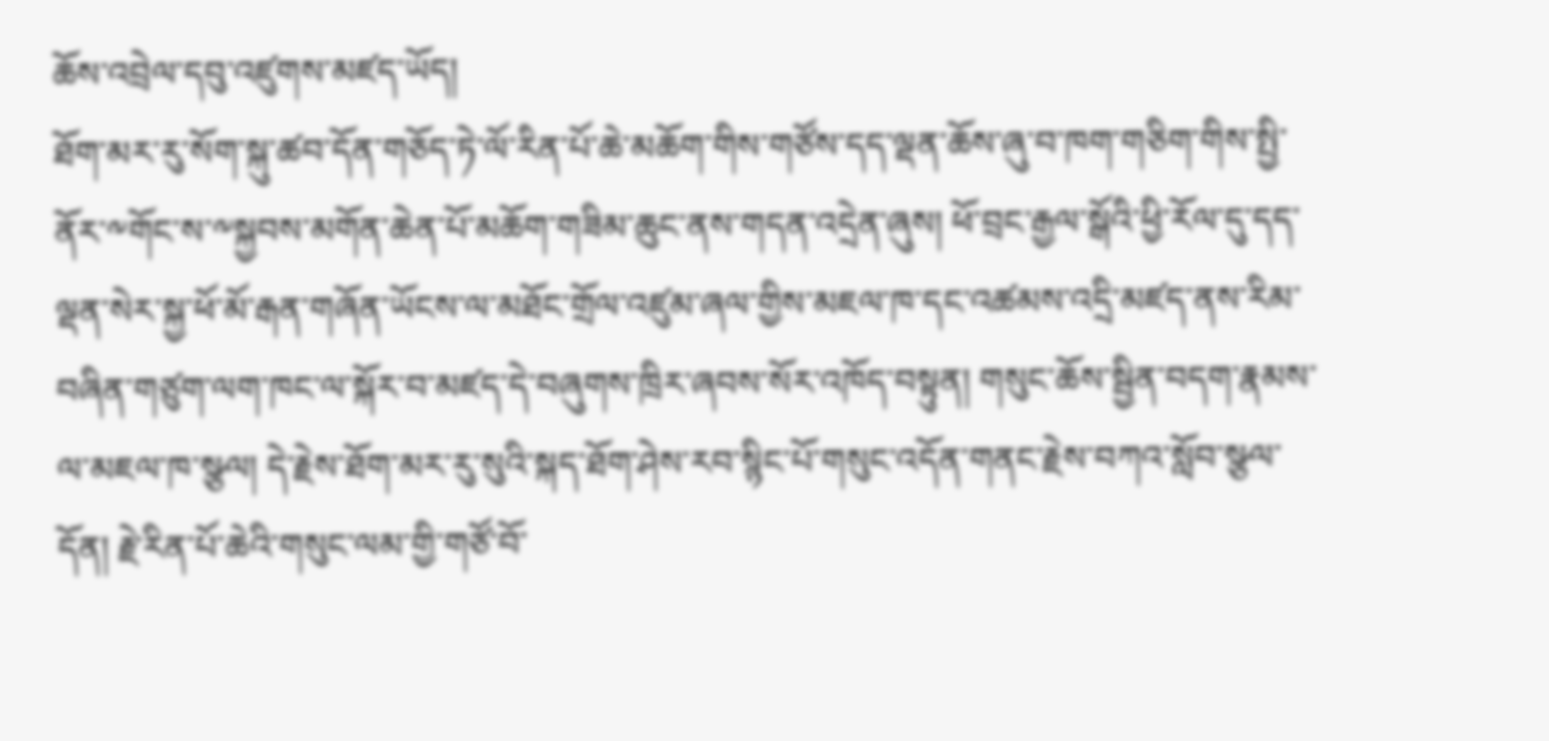ཆོས་འབྲེལ་དབུ་འཛུགས་མཛད་ཡོད།
ཐོག་མར་རུ་སོག་སྐུ་ཚབ་དོན་གཅོད་ཏེ་ལོ་རིན་པོ་ཆེ་མཆོག་གིས་གཙོས་དད་ལྡན་ཆོས་ཞུ་བ་ཁག་གཅིག་གིས་སྤྱི་ནོར་༸གོང་ས་༸སྐྱབས་མགོན་ཆེན་པོ་མཆོག་གཟིམ་ཆུང་ནས་གདན་འདྲེན་ཞུས། ཕོ་བྲང་རྒྱལ་སྒོའི་ཕྱི་རོལ་དུ་དད་ལྡན་སེར་སྐྱ་ཕོ་མོ་རྒན་གཞོན་ཡོངས་ལ་མཐོང་གྲོལ་འཛུམ་ཞལ་གྱིས་མཇལ་ཁ་དང་འཚམས་འདྲི་མཛད་ནས་རིམ་བཞིན་གཙུག་ལག་ཁང་ལ་སྐོར་བ་མཛད་དེ་བཞུགས་ཁྲིར་ཞབས་སོར་འཁོད་བསྟུན། གསུང་ཆོས་སྦྱིན་བདག་རྣམས་ལ་མཇལ་ཁ་སྩལ། དེ་རྗེས་ཐོག་མར་རུ་སུའི་སྐད་ཐོག་ཤེས་རབ་སྙིང་པོ་གསུང་འདོན་གནང་རྗེས་བཀའ་སློབ་སྩལ་དོན། རྗེ་རིན་པོ་ཆེའི་གསུང་ལམ་གྱི་གཙོ་བོ་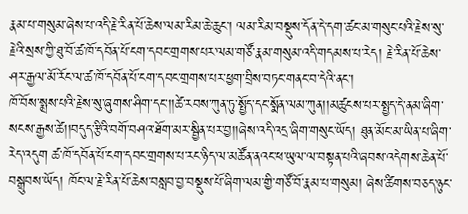རྣམ་པ་གསུམ་ཞེས་པ་འདི་རྗེ་རིན་པོ་ཆེས་ལམ་རིམ་ཆེ་ཆུང་། ལམ་རིམ་བསྡུས་དོན་དེ་དག་ཚང་མ་གསུང་པའི་རྗེས་སུ་རྗེའི་སྲས་ཀྱི་ཐུ་བོ་ཚ་ཁོ་དབོན་པོ་ངག་དབང་གྲགས་པར་ལམ་གཙོ་རྣམ་གསུམ་འདི་གདམས་པ་རེད། རྗེ་རིན་པོ་ཆེས་ཤར་རྒྱལ་མོ་རོང་ལ་ཚ་ཁོ་དབོན་པོ་ངག་དབང་གྲགས་པར་ཕྱག་བྲིས་བཏང་གནང་བ་དེའི་ནང་།
ཁོ་བོས་སྨྲས་པའི་རྗེས་སུ་ཞུགས་ཤིག་དང་།།ཚེ་རབས་ཀུན་ཏུ་སྤྱོད་དང་སྨོན་ལམ་ཀུན།།མཚུངས་པར་སྤྱད་དེ་ནམ་ཞིག་སངས་རྒྱས་ཚེ།།བདུད་རྩིའི་བགོ་བཤའ་ཐོག་མར་སྦྱིན་པར་བྱ།།ཞེས་འདི་འདྲ་ཞིག་གསུང་ཡོད། ཐུན་མོང་མ་ཡིན་པ་ཞིག་རེད་འདུག ཚ་ཁོ་དབོན་པོ་ངག་དབང་གྲགས་པ་རང་ཉིད་ལ་མཚོན་ནའང་ཕ་ཡུལ་ལ་བསྟན་པའི་ཞབས་འདེགས་ཆེན་པོ་བསྒྲུབས་ཡོད། ཁོང་ལ་རྗེ་རིན་པོ་ཆེས་བསླབ་བྱ་བསྡུས་པོ་ཞིག་ལམ་གྱི་གཙོ་བོ་རྣམ་པ་གསུམ། ཞེས་ཚིགས་བཅད་ཉུང་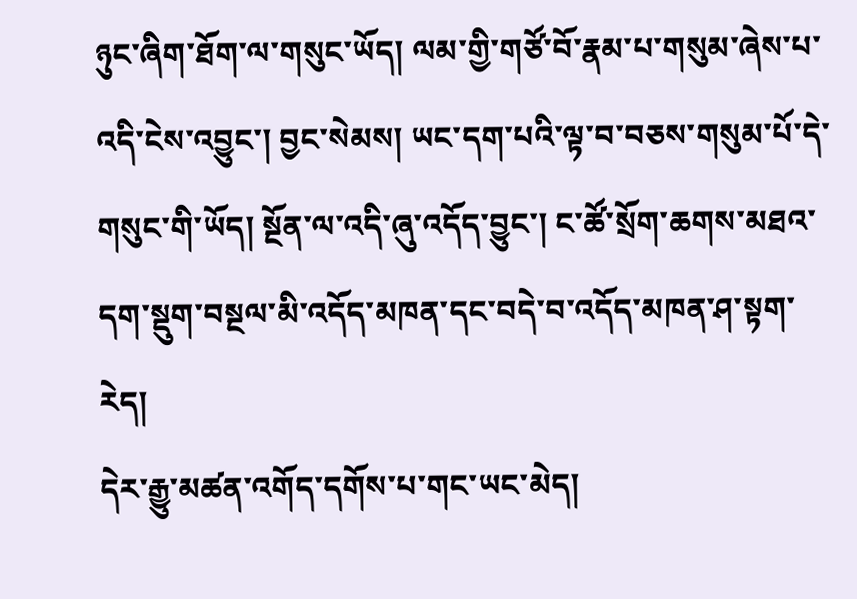ཉུང་ཞིག་ཐོག་ལ་གསུང་ཡོད། ལམ་གྱི་གཙོ་བོ་རྣམ་པ་གསུམ་ཞེས་པ་འདི་ངེས་འབྱུང་། བྱང་སེམས། ཡང་དག་པའི་ལྟ་བ་བཅས་གསུམ་པོ་དེ་གསུང་གི་ཡོད། སྔོན་ལ་འདི་ཞུ་འདོད་བྱུང་། ང་ཚོ་སྲོག་ཆགས་མཐའ་དག་སྡུག་བསྔལ་མི་འདོད་མཁན་དང་བདེ་བ་འདོད་མཁན་ཤ་སྟག་རེད།
དེར་རྒྱུ་མཚན་འགོད་དགོས་པ་གང་ཡང་མེད།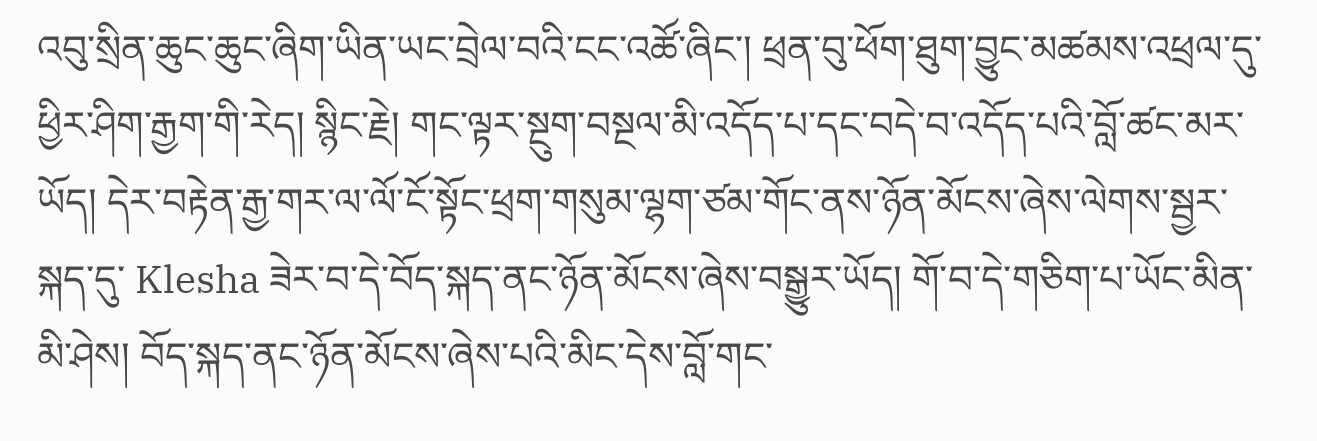འབུ་སྲིན་ཆུང་ཆུང་ཞིག་ཡིན་ཡང་བྲེལ་བའི་ངང་འཚོ་ཞིང་། ཕྲན་བུ་ཕོག་ཐུག་བྱུང་མཚམས་འཕྲལ་དུ་ཕྱིར་ཤིག་རྒྱག་གི་རེད། སྙིང་རྗེ། གང་ལྟར་སྔུག་བསྔལ་མི་འདོད་པ་དང་བདེ་བ་འདོད་པའི་བློ་ཚང་མར་ཡོད། དེར་བརྟེན་རྒྱ་གར་ལ་ལོ་ངོ་སྟོང་ཕྲག་གསུམ་ལྷག་ཙམ་གོང་ནས་ཉོན་མོངས་ཞེས་ལེགས་སྦྱར་སྐད་དུ་ Klesha ཟེར་བ་དེ་བོད་སྐད་ནང་ཉོན་མོངས་ཞེས་བསྒྱུར་ཡོད། གོ་བ་དེ་གཅིག་པ་ཡོང་མིན་མི་ཤེས། བོད་སྐད་ནང་ཉོན་མོངས་ཞེས་པའི་མིང་དེས་བློ་གང་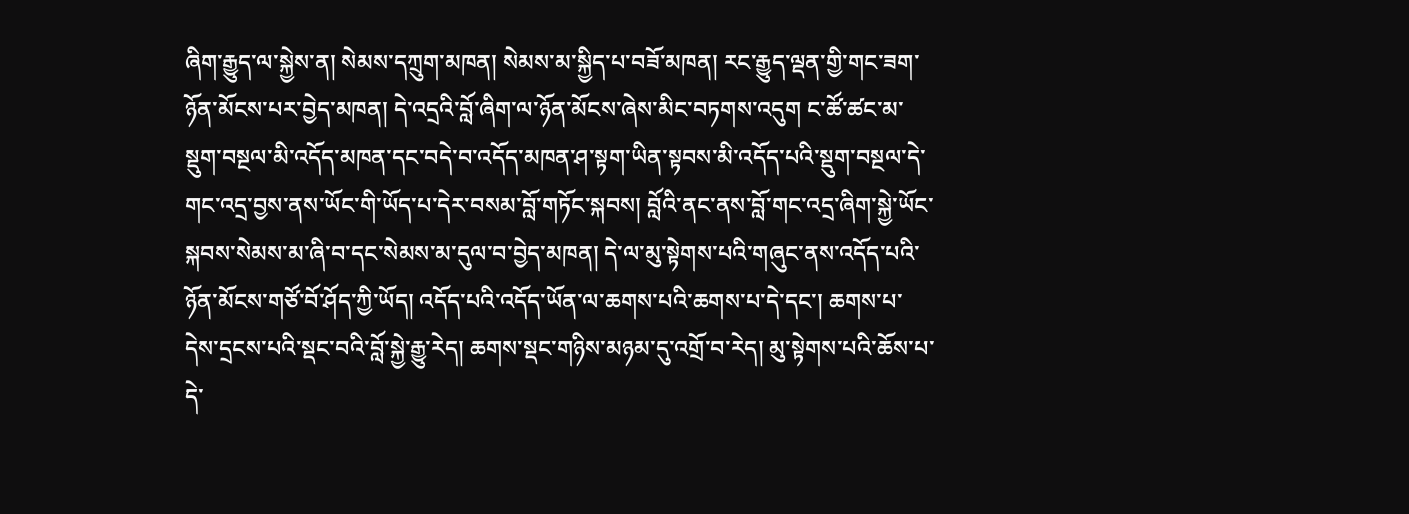ཞིག་རྒྱུད་ལ་སྐྱེས་ན། སེམས་དཀྲུག་མཁན། སེམས་མ་སྐྱིད་པ་བཟོ་མཁན། རང་རྒྱུད་ལྡན་གྱི་གང་ཟག་ཉོན་མོངས་པར་བྱེད་མཁན། དེ་འདྲའི་བློ་ཞིག་ལ་ཉོན་མོངས་ཞེས་མིང་བཏགས་འདུག ང་ཚོ་ཚང་མ་སྡུག་བསྔལ་མི་འདོད་མཁན་དང་བདེ་བ་འདོད་མཁན་ཤ་སྟག་ཡིན་སྟབས་མི་འདོད་པའི་སྡུག་བསྔལ་དེ་གང་འདྲ་བྱས་ནས་ཡོང་གི་ཡོད་པ་དེར་བསམ་བློ་གཏོང་སྐབས། བློའི་ནང་ནས་བློ་གང་འདྲ་ཞིག་སྐྱེ་ཡོང་སྐབས་སེམས་མ་ཞི་བ་དང་སེམས་མ་དུལ་བ་བྱེད་མཁན། དེ་ལ་མུ་སྟེགས་པའི་གཞུང་ནས་འདོད་པའི་ཉོན་མོངས་གཙོ་བོ་ཤོད་ཀྱི་ཡོད། འདོད་པའི་འདོད་ཡོན་ལ་ཆགས་པའི་ཆགས་པ་དེ་དང་། ཆགས་པ་དེས་དྲངས་པའི་སྡང་བའི་བློ་སྐྱེ་རྒྱུ་རེད། ཆགས་སྡང་གཉིས་མཉམ་དུ་འགྲོ་བ་རེད། མུ་སྟེགས་པའི་ཆོས་པ་དེ་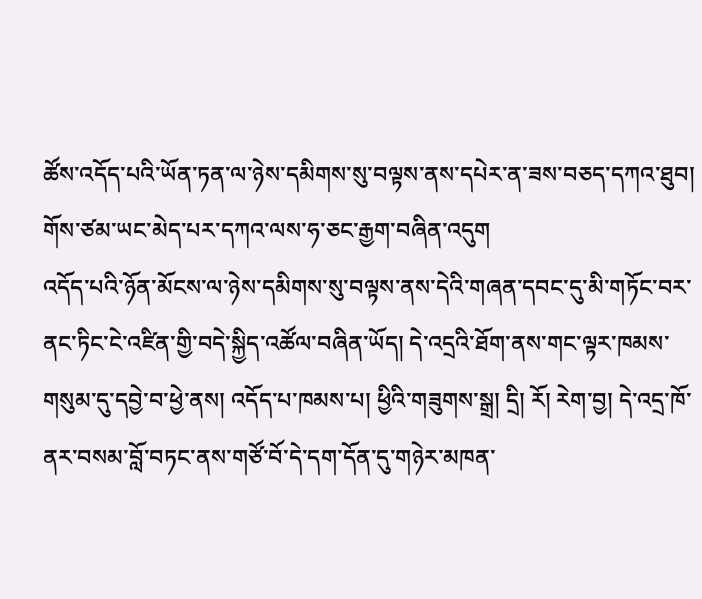ཚོས་འདོད་པའི་ཡོན་ཏན་ལ་ཉེས་དམིགས་སུ་བལྟས་ནས་དཔེར་ན་ཟས་བཅད་དཀའ་ཐུབ། གོས་ཙམ་ཡང་མེད་པར་དཀའ་ལས་ཧ་ཅང་རྒྱག་བཞིན་འདུག
འདོད་པའི་ཉོན་མོངས་ལ་ཉེས་དམིགས་སུ་བལྟས་ནས་དེའི་གཞན་དབང་དུ་མི་གཏོང་བར་ནང་ཏིང་ངེ་འཛིན་གྱི་བདེ་སྐྱིད་འཚོལ་བཞིན་ཡོད། དེ་འདྲའི་ཐོག་ནས་གང་ལྟར་ཁམས་གསུམ་དུ་དབྱེ་བ་ཕྱེ་ནས། འདོད་པ་ཁམས་པ། ཕྱིའི་གཟུགས་སྒྲ། དྲི། རོ། རེག་བྱ། དེ་འདྲ་ཁོ་ནར་བསམ་བློ་བཏང་ནས་གཙོ་བོ་དེ་དག་དོན་དུ་གཉེར་མཁན་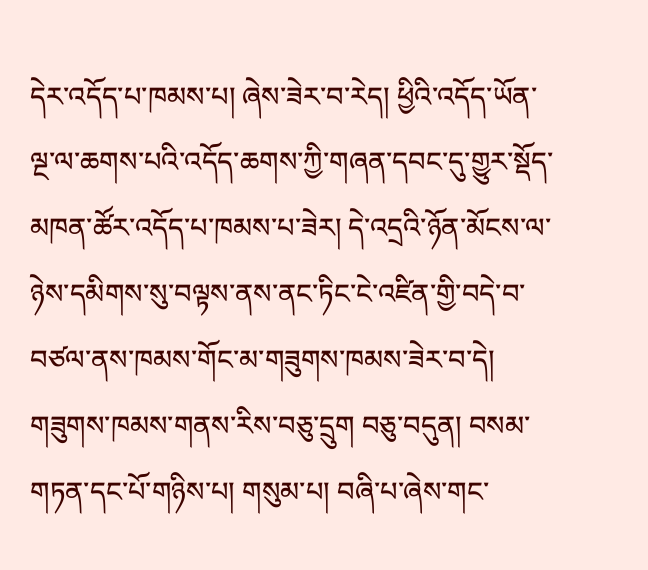དེར་འདོད་པ་ཁམས་པ། ཞེས་ཟེར་བ་རེད། ཕྱིའི་འདོད་ཡོན་ལྔ་ལ་ཆགས་པའི་འདོད་ཆགས་ཀྱི་གཞན་དབང་དུ་གྱུར་སྡོད་མཁན་ཚོར་འདོད་པ་ཁམས་པ་ཟེར། དེ་འདྲའི་ཉོན་མོངས་ལ་ཉེས་དམིགས་སུ་བལྟས་ནས་ནང་ཏིང་ངེ་འཛིན་གྱི་བདེ་བ་བཙལ་ནས་ཁམས་གོང་མ་གཟུགས་ཁམས་ཟེར་བ་དེ། གཟུགས་ཁམས་གནས་རིས་བཅུ་དྲུག བཅུ་བདུན། བསམ་གཏན་དང་པོ་གཉིས་པ། གསུམ་པ། བཞི་པ་ཞེས་གང་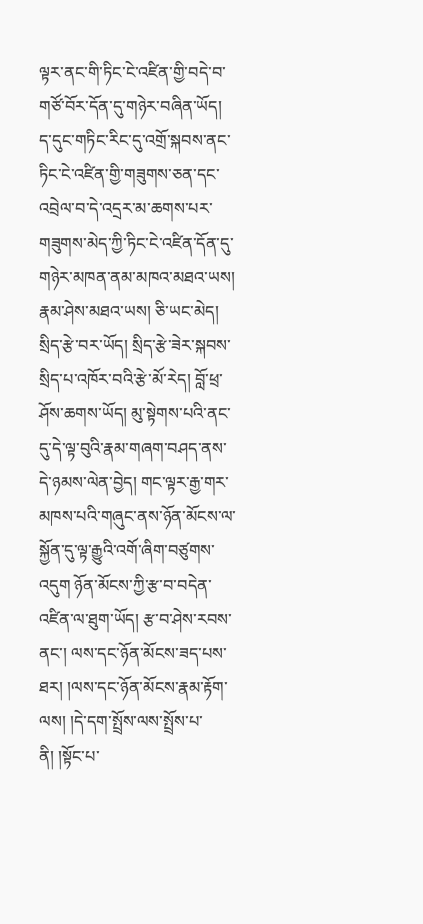ལྟར་ནང་གི་ཏིང་ངེ་འཛིན་གྱི་བདེ་བ་གཙོ་བོར་དོན་དུ་གཉེར་བཞིན་ཡོད།
ད་དུང་གཏིང་རིང་དུ་འགྲོ་སྐབས་ནང་ཏིང་ངེ་འཛིན་གྱི་གཟུགས་ཅན་དང་འབྲེལ་བ་དེ་འདྲར་མ་ཆགས་པར་གཟུགས་མེད་ཀྱི་ཏིང་ངེ་འཛིན་དོན་དུ་གཉེར་མཁན་ནམ་མཁའ་མཐའ་ཡས། རྣམ་ཤེས་མཐའ་ཡས། ཅི་ཡང་མེད། སྲིད་རྩེ་བར་ཡོད། སྲིད་རྩེ་ཟེར་སྐབས་སྲིད་པ་འཁོར་བའི་རྩེ་མོ་རེད། བློ་ཕྲ་ཤོས་ཆགས་ཡོད། མུ་སྟེགས་པའི་ནང་དུ་དེ་ལྟ་བུའི་རྣམ་གཞག་བཤད་ནས་དེ་ཉམས་ལེན་བྱེད། གང་ལྟར་རྒྱ་གར་མཁས་པའི་གཞུང་ནས་ཉོན་མོངས་ལ་སྐྱོན་དུ་ལྟ་རྒྱུའི་འགོ་ཞིག་བཙུགས་འདུག ཉོན་མོངས་ཀྱི་རྩ་བ་བདེན་འཛིན་ལ་ཐུག་ཡོད། རྩ་བ་ཤེས་རབས་ནང་། ལས་དང་ཉོན་མོངས་ཟད་པས་ཐར། །ལས་དང་ཉོན་མོངས་རྣམ་རྟོག་ལས། །དེ་དག་སྤྲོས་ལས་སྤྲོས་པ་ནི། །སྟོང་པ་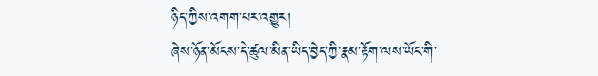ཉིད་ཀྱིས་འགག་པར་འགྱུར།
ཞེས་ཉོན་མོངས་དེ་ཚུལ་མིན་ཡིད་བྱེད་ཀྱི་རྣམ་རྟོག་ལས་ཡོང་གི་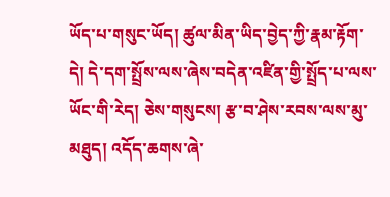ཡོད་པ་གསུང་ཡོད། ཚུལ་མིན་ཡིད་བྱེད་ཀྱི་རྣམ་རྟོག་དེ། དེ་དག་སྤྲོས་ལས་ཞེས་བདེན་འཛིན་གྱི་སྤྲོད་པ་ལས་ཡོང་གི་རེད། ཅེས་གསུངས། རྩ་བ་ཤེས་རབས་ལས་མུ་མཐུད། འདོད་ཆགས་ཞེ་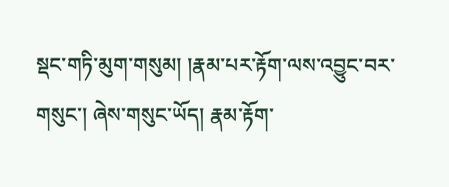སྡང་གཏི་མུག་གསུམ། །རྣམ་པར་རྟོག་ལས་འབྱུང་བར་གསུང་། ཞེས་གསུང་ཡོད། རྣམ་རྟོག་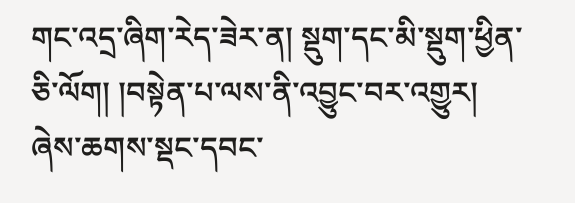གང་འདྲ་ཞིག་རེད་ཟེར་ན། སྡུག་དང་མི་སྡུག་ཕྱིན་ཅི་ལོག། །བསྟེན་པ་ལས་ནི་འབྱུང་བར་འགྱུར། ཞེས་ཆགས་སྡང་དབང་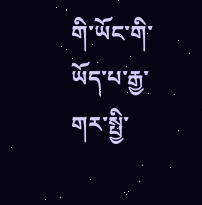གི་ཡོང་གི་ཡོད་པ་རྒྱ་གར་སྤྱི་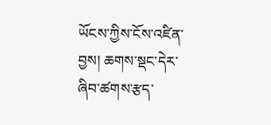ཡོངས་ཀྱིས་ངོས་འཛིན་བྱས། ཆགས་སྡང་དེར་ཞིབ་ཚགས་རྩད་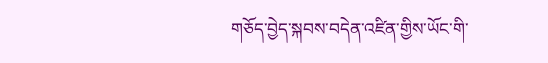གཅོད་བྱེད་སྐབས་བདེན་འཛིན་གྱིས་ཡོང་གི་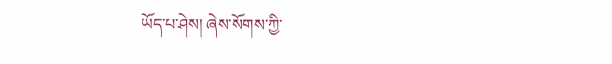ཡོད་པ་ཤེས། ཞེས་སོགས་ཀྱི་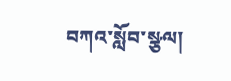བཀའ་སློབ་སྩལ།